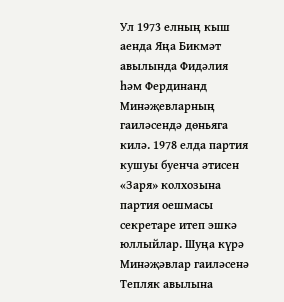Ул 1973 елның кыш аенда Яңа Бикмәт авылында Фидәлия һәм Фердинанд Минәҗевларның гаиләсендә дөньяга килә. 1978 елда партия кушуы буенча әтисен «Заря» колхозына партия оешмасы секретаре итеп эшкә юллыйлар. Шуңа күрә Минәҗәвлар гаиләсенә Тепляк авылына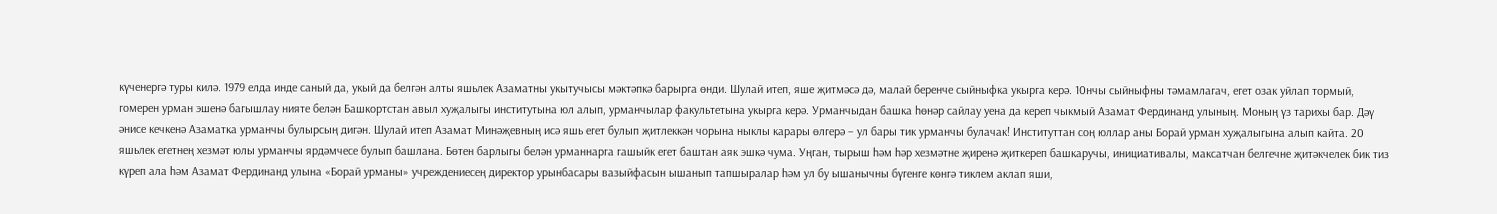күченергә туры килә. 1979 елда инде саный да, укый да белгән алты яшьлек Азаматны укытучысы мәктәпкә барырга өнди. Шулай итеп, яше җитмәсә дә, малай беренче сыйныфка укырга керә. 10нчы сыйныфны тәмамлагач, егет озак уйлап тормый, гомерен урман эшенә багышлау нияте белән Башкортстан авыл хуҗалыгы институтына юл алып, урманчылар факультетына укырга керә. Урманчыдан башка һөнәр сайлау уена да кереп чыкмый Азамат Фердинанд улының. Моның үз тарихы бар. Дәү әнисе кечкенә Азаматка урманчы булырсың дигән. Шулай итеп Азамат Минәҗевның исә яшь егет булып җитлеккән чорына ныклы карары өлгерә – ул бары тик урманчы булачак! Институттан соң юллар аны Борай урман хуҗалыгына алып кайта. 20 яшьлек егетнең хезмәт юлы урманчы ярдәмчесе булып башлана. Бөтен барлыгы белән урманнарга гашыйк егет баштан аяк эшкә чума. Уңган, тырыш һәм һәр хезмәтне җиренә җиткереп башкаручы, инициативалы, максатчан белгечне җитәкчелек бик тиз күреп ала һәм Азамат Фердинанд улына «Борай урманы» учреждениесең директор урынбасары вазыйфасын ышанып тапшыралар һәм ул бу ышанычны бүгенге көнгә тиклем аклап яши,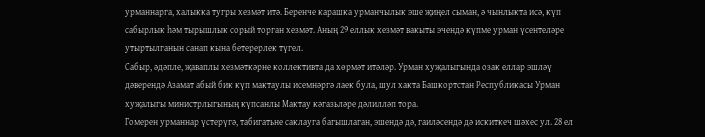урманнарга, халыкка тугры хезмәт итә. Беренче карашка урманчылык эше җиңел сыман, ә чынлыкта исә, күп сабырлык һәм тырышлык сорый торган хезмәт. Аның 29 еллык хезмәт вакыты эчендә күпме урман үсентеләре утыртылганын санап кына бетерерлек түгел.
Сабыр, әдәпле, җаваплы хезмәткәрне коллективта да хөрмәт итәләр. Урман хуҗалыгында озак еллар эшләү дәверендә Азамат абый бик күп мактаулы исемнәргә лаек була, шул хакта Башкортстан Республикасы Урман хуҗалыгы министрлыгының күпсанлы Мактау кәгазьләре дәлилләп тора.
Гомерен урманнар үстерүгә, табигатьне саклауга багышлаган, эшендә дә, гаиләсендә дә искиткеч шәхес ул. 28 ел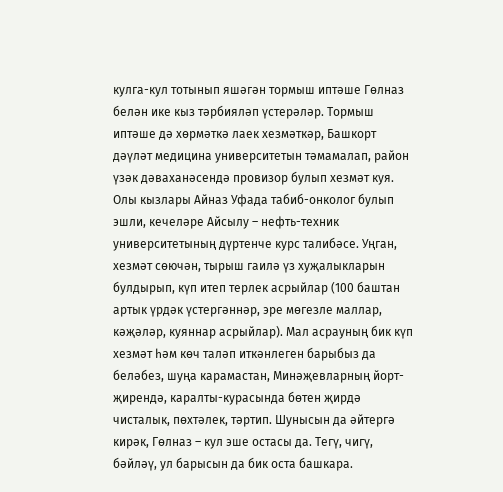кулга-кул тотынып яшәгән тормыш иптәше Гөлназ белән ике кыз тәрбияләп үстерәләр. Тормыш иптәше дә хөрмәткә лаек хезмәткәр, Башкорт дәүләт медицина университетын тәмамалап, район үзәк дәваханәсендә провизор булып хезмәт куя. Олы кызлары Айназ Уфада табиб-онколог булып эшли, кечеләре Айсылу – нефть-техник университетының дүртенче курс талибәсе. Уңган, хезмәт сөючән, тырыш гаилә үз хуҗалыкларын булдырып, күп итеп терлек асрыйлар (100 баштан артык үрдәк үстергәннәр, эре мөгезле маллар, кәҗәләр, куяннар асрыйлар). Мал асрауның бик күп хезмәт һәм көч таләп иткәнлеген барыбыз да беләбез, шуңа карамастан, Минәҗевларның йорт-җирендә, каралты-курасында бөтен җирдә чисталык, пөхтәлек, тәртип. Шунысын да әйтергә кирәк, Гөлназ – кул эше остасы да. Тегү, чигү, бәйләү, ул барысын да бик оста башкара.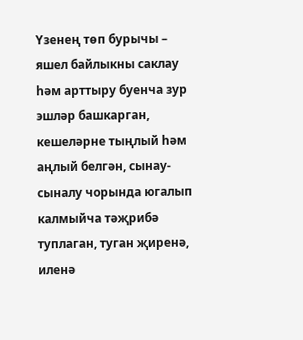Үзенең төп бурычы – яшел байлыкны саклау һәм арттыру буенча зур эшләр башкарган, кешеләрне тыңлый һәм аңлый белгән, сынау-сыналу чорында югалып калмыйча тәҗрибә туплаган, туган җиренә, иленә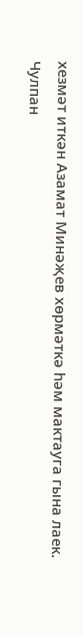хезмәт иткән Азамат Минәҗев хөрмәткә һәм мактауга гына лаек.
Чулпан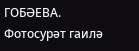ГОБӘЕВА.
Фотосурәт гаилә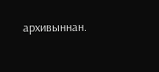архивыннан.